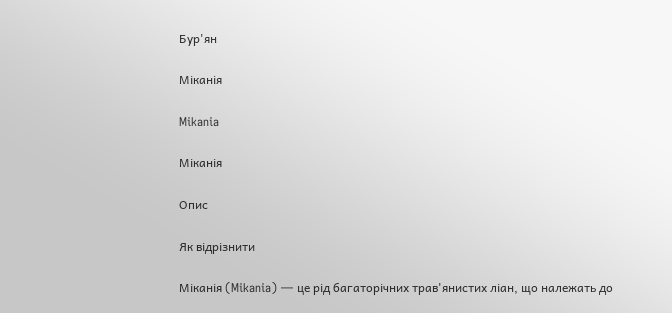Бур'ян

Міканія

Mikania

Міканія

Опис

Як відрізнити

Міканія (Mikania) — це рід багаторічних трав'янистих ліан, що належать до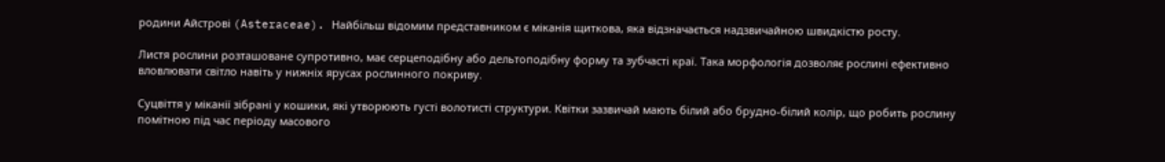родини Айстрові (Asteraceae). Найбільш відомим представником є міканія щиткова, яка відзначається надзвичайною швидкістю росту.

Листя рослини розташоване супротивно, має серцеподібну або дельтоподібну форму та зубчасті краї. Така морфологія дозволяє рослині ефективно вловлювати світло навіть у нижніх ярусах рослинного покриву.

Суцвіття у міканії зібрані у кошики, які утворюють густі волотисті структури. Квітки зазвичай мають білий або брудно-білий колір, що робить рослину помітною під час періоду масового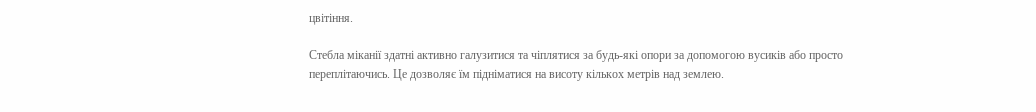цвітіння.

Стебла міканії здатні активно галузитися та чіплятися за будь-які опори за допомогою вусиків або просто переплітаючись. Це дозволяє їм підніматися на висоту кількох метрів над землею.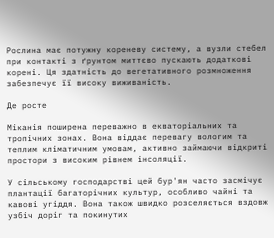Рослина має потужну кореневу систему, а вузли стебел при контакті з ґрунтом миттєво пускають додаткові корені. Ця здатність до вегетативного розмноження забезпечує її високу виживаність.

Де росте

Міканія поширена переважно в екваторіальних та тропічних зонах. Вона віддає перевагу вологим та теплим кліматичним умовам, активно займаючи відкриті простори з високим рівнем інсоляції.

У сільському господарстві цей бур'ян часто засмічує плантації багаторічних культур, особливо чайні та кавові угіддя. Вона також швидко розселяється вздовж узбіч доріг та покинутих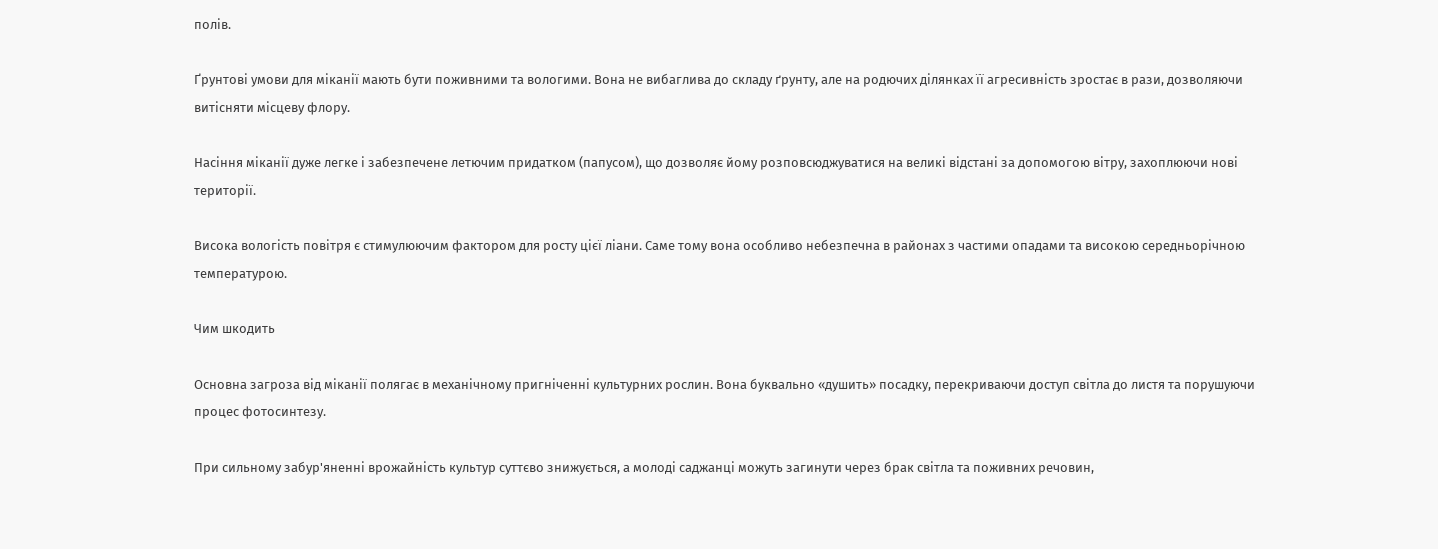полів.

Ґрунтові умови для міканії мають бути поживними та вологими. Вона не вибаглива до складу ґрунту, але на родючих ділянках її агресивність зростає в рази, дозволяючи витісняти місцеву флору.

Насіння міканії дуже легке і забезпечене летючим придатком (папусом), що дозволяє йому розповсюджуватися на великі відстані за допомогою вітру, захоплюючи нові території.

Висока вологість повітря є стимулюючим фактором для росту цієї ліани. Саме тому вона особливо небезпечна в районах з частими опадами та високою середньорічною температурою.

Чим шкодить

Основна загроза від міканії полягає в механічному пригніченні культурних рослин. Вона буквально «душить» посадку, перекриваючи доступ світла до листя та порушуючи процес фотосинтезу.

При сильному забур'яненні врожайність культур суттєво знижується, а молоді саджанці можуть загинути через брак світла та поживних речовин,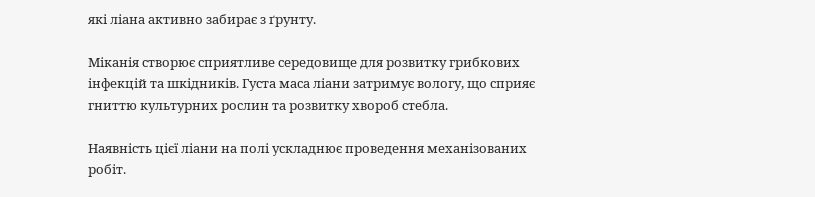які ліана активно забирає з ґрунту.

Міканія створює сприятливе середовище для розвитку грибкових інфекцій та шкідників. Густа маса ліани затримує вологу, що сприяє гниттю культурних рослин та розвитку хвороб стебла.

Наявність цієї ліани на полі ускладнює проведення механізованих робіт.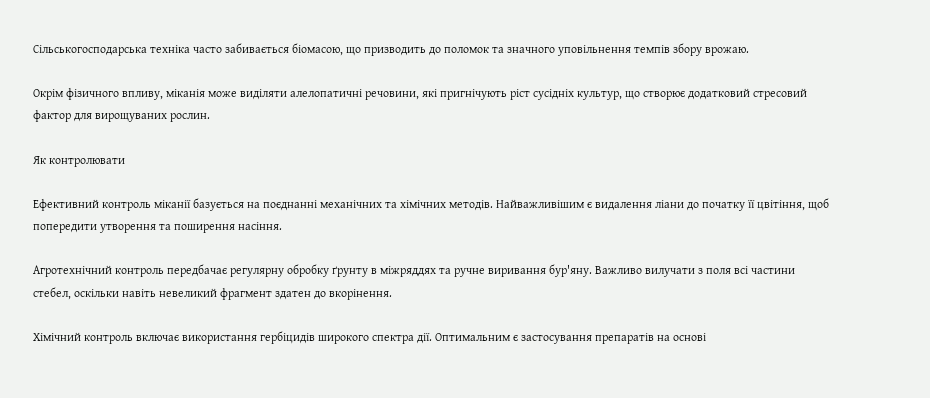Сільськогосподарська техніка часто забивається біомасою, що призводить до поломок та значного уповільнення темпів збору врожаю.

Окрім фізичного впливу, міканія може виділяти алелопатичні речовини, які пригнічують ріст сусідніх культур, що створює додатковий стресовий фактор для вирощуваних рослин.

Як контролювати

Ефективний контроль міканії базується на поєднанні механічних та хімічних методів. Найважливішим є видалення ліани до початку її цвітіння, щоб попередити утворення та поширення насіння.

Агротехнічний контроль передбачає регулярну обробку ґрунту в міжряддях та ручне виривання бур'яну. Важливо вилучати з поля всі частини стебел, оскільки навіть невеликий фрагмент здатен до вкорінення.

Хімічний контроль включає використання гербіцидів широкого спектра дії. Оптимальним є застосування препаратів на основі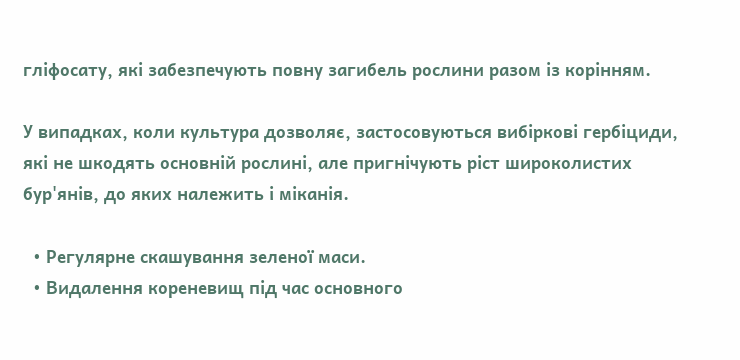гліфосату, які забезпечують повну загибель рослини разом із корінням.

У випадках, коли культура дозволяє, застосовуються вибіркові гербіциди, які не шкодять основній рослині, але пригнічують ріст широколистих бур'янів, до яких належить і міканія.

  • Регулярне скашування зеленої маси.
  • Видалення кореневищ під час основного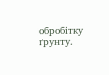обробітку ґрунту.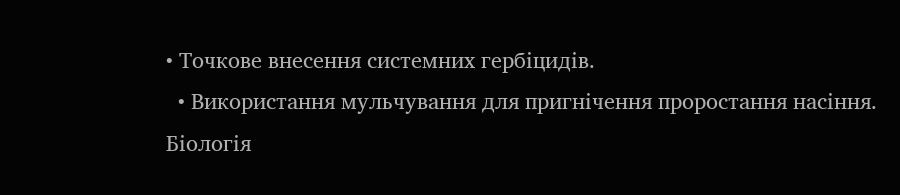• Точкове внесення системних гербіцидів.
  • Використання мульчування для пригнічення проростання насіння.
Біологія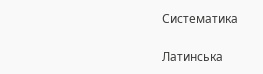Систематика

Латинська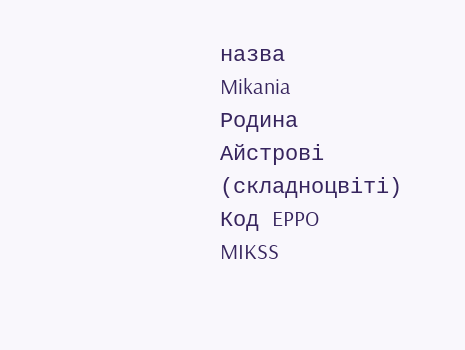назва
Mikania
Родина
Айстрові (складноцвіті)
Код EPPO
MIKSS